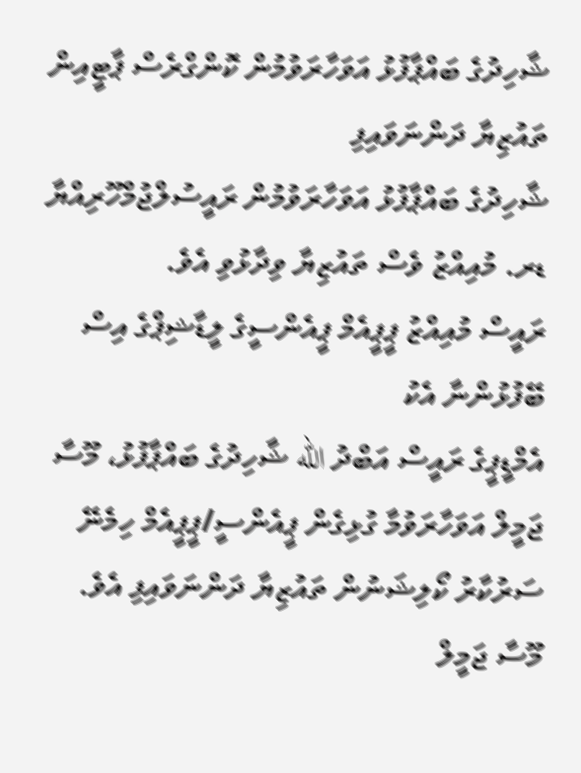ޝާހިދުގެ ބައްޕާފުޅު އަވަހާރަވުމުން ކޮންގްރެސް ޕާޓީއިން ތައުޒިޔާ ދަންނަވައިފި
ޝާހިދުގެ ބައްޕާފުޅު އަވަހާރަވުމުން ރައީސުލްޖުމްހޫރިއްޔާ ޑރ. މުއިއްޒު ވެސް ތައުޒިޔާ ވިދާޅުވި އެވެ.
ރައީސް މުއިއްޒު ޕީޕީއެމް ޕީއެންސީގެ ލީޑާޝިޕްގެ އިސް ބޭފުޅުންނާ އެކު
އެމްޑީޕީގެ ރައީސް އަބްދު الله ޝާހިދުގެ ބައްޕާފުޅު، މޫސާ ޖަމީލް އަވަހާރަވުމާ ގުޅިގެން ޕީއެންސީ/ޕީޕީއެމް ހިމެނޭ ސަރުކާރު ކޯލިޝަނުން ތައުޒިޔާ ދަންނަވައިފި އެވެ.
މޫސާ ޖަމީލް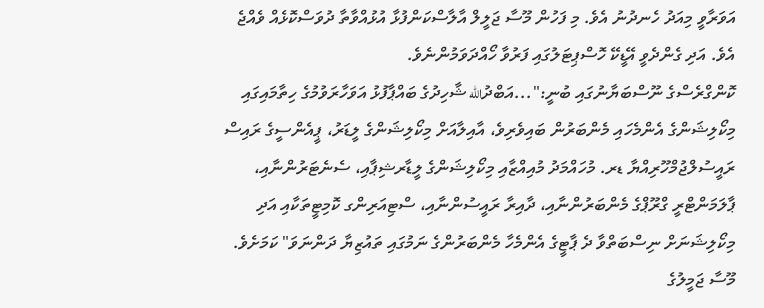އަވަރާވީ މިއަދު ހެނދުނު އެވެ. މި ފަހުން މޫސާ ޖަލީލް އާލާސްކަންފުޅާ އުޅުއްވާތާ ދުވަސްކޮޅެއް ވެއްޖެ އެވެ. އަދި ގެންދެވީ އޭޑީކޭ ހޮސްޕިޓަލުގައި ފަރުވާ ހޯއްދަވަމުންނެވެ.
ކޮންގްރެސްގެ ނޫސްބަޔާނުގައި ބުނީ:"...އަބްދުالله ޝާހިދުގެ ބައްޕާފުޅު އަވަހާރަވުމުގެ ހިތާމައިގައި މިކޯލިޝަންގެ އެންމެހައި މެންބަރުން ބައިވެރިވެ، އާއިލާއަށް މިކޯލިޝަންގެ ލީޑަރު، ޕީއެންސީގެ ރައިސް ރައީސުލްޖުމްހޫރިއްޔާ ޑރ. މުހައްމަދު މުއިއްޒާއި މިކޯލިޝަންގެ ލީޑާރޝިޕާއި، ސެނެޓަރުންނާއި، ޕާލަމަންޓްރީ ގްރޫޕްގެ މެންބަރުންނާއި، ދާއިރާ ރައީސުންނާއި، ސްޓިއަރިންގ ކޮމިޓީތަކާއި އަދި މިކޯލިޝަނަށް ނިސްބަތްވާ ދެ ޕާޓީގެ އެންމެހާ މެންބަރުންގެ ނަމުގައި ތައުޒިޔާ ދަންނަވަ" ކަމަށެވެ.
މޫސާ ޖަމީލުގެ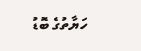ހަޔާތުގެ ބޮޑު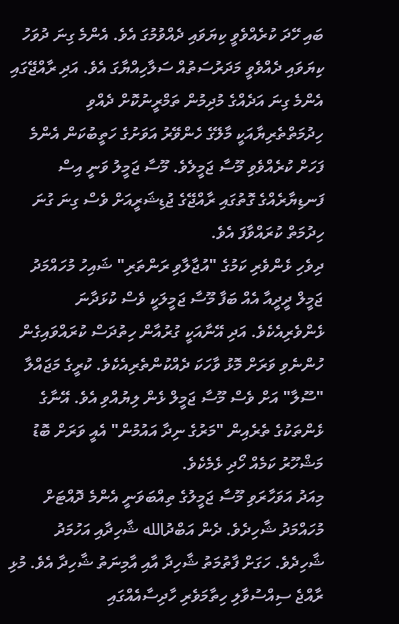ބައި ހޭދަ ކުރެއްވެވީ ކިޔަވައި ދެއްވުމުގަ އެވެ. އެންމެ ގިނަ ދުވަހު ކިޔަވައި ދެއްވެވީ މަދަރުސަތުއް ސަލާހިއްޔާގަ އެވެ. އަދި ރާއްޖޭގައި އެންމެ ގިނަ އަދެއްގެ މުދިމުން ތަމްރީނުކޮށް ދެއްވި ހިދުމަތްތެރިޔާއަކީ މާލޭގެ ހެންވޭރު އަވަށުގެ ހަތީބުކަން އެންމެ ފަހަށް ކުރެއްވެވި މޫސާ ޖަމީލެވެ. މޫސާ ޖަމީލު ވަނީ އިސް ފަނޑިޔާރެއްގެ ގޮތުގައި ރާއްޖޭގެ ޖުޑިޝަރީއަށް ވެސް ގިނަ ގުނަ ހިދުމަތް ކުރައްވާފަ އެވެ.
ދިވެހި ޅެންވެރި ކަމުގެ "އުޖާލާވި ރަންތަރި" ޝައިހު މުހައްމަދު ޖަމީލް ދީދީއާ އެއް ބަފާ މޫސާ ޖަމީލަކީ ވެސް ކުޅަދާނަ ޅެންވެރިއެކެވެ. އަދި އޭނާއަކީ ގުރުއާން ހިތުދަސް ކުރައްވައިގެން ހުންނެވި ވަރަށް މޮޅު ވާހަކަ ދެއްކުންތެރިއެކެވެ. ކުރީގެ މަޖައްލާ "ސޫލާ" އަށް ވެސް މޫސާ ޖަމީލް ޅެން ލިޔުއްވި އެވެ. އޭނާގެ ޅެންތަކުގެ ތެރެއިން "މަރުގެ ނިދާ އައުމުން" އެއީ ވަރަށް ބޮޑު މަޝްހޫރު ކަމެއް ހޯދި ޅެމެކެވެ.
މިއަދު އަވަހާރަވި މޫސާ ޖަމީލުގެ ތިއްބަވަނީ އެންމެ ދޮއްޓަށް މުހައްމަދު ޝާހިދެވެ. ދެން އަބްދުالله ޝާހިދާއި އަހުމަދު ޝާހިދެވެ. ހަގަށް ފާތުމަތު ޝާހިދާ އާއި އާމިނަތު ޝާހިދާ އެވެ. މުޅި ރާއްޖެ ސިއްސުވާލި ހިތާމަވެރި ހާދިސާއެއްގައި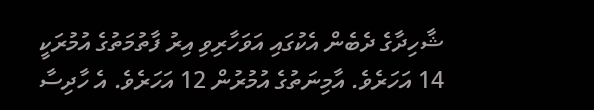ޝާހިދާގެ ދެބެން އެކުގައި އަވަހާރިވި އިރު ފާތުމަތުގެ އުމުރަކީ 14 އަހަރެވެ. އާމިނަތުގެ އުމުރުން 12 އަހަރެވެ. އެ ހާދިސާ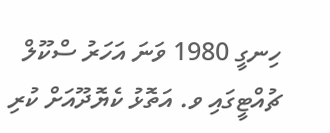ހިނގީ 1980 ވަނަ އަހަރު ސްކޫލް ޗުއްޓީގައި ވ. އަތޮޅު ކެޔޮދޫއަށް ކުރި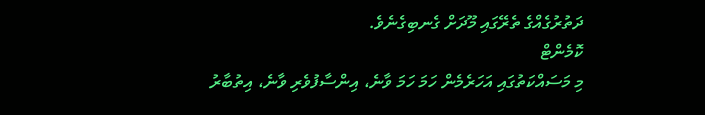ދަތުރުގެއްގެ ތެރޭގައި މޫދަށް ގެނބިގެނެވެ.
ކޮމެންޓް
މި މަސައްކަތުގައި އަހަރެމެން ހަމަ ހަމަ ވާނެ، އިންސާފުވެރި ވާނެ، އިތުބާރު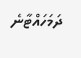ދަމަހައްޓާނެ